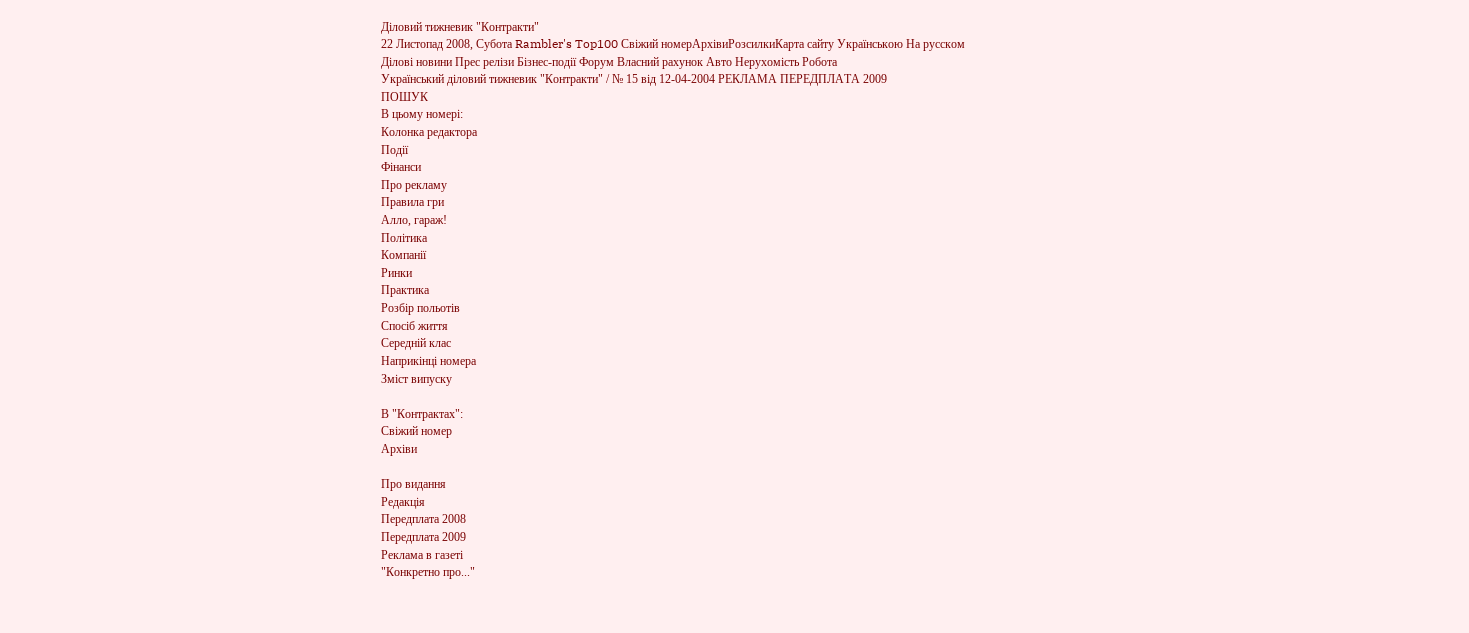Дiловий тижневик "Контракти"
22 Листопад 2008, Субота Rambler's Top100 Свiжий номерАрхiвиРозсилкиКарта сайту Українською На русском
Ділові новини Прес релізи Бізнес-події Форум Власний рахунок Авто Нерухомість Робота
Український дiловий тижневик "Контракти" / № 15 вiд 12-04-2004 РЕКЛАМА ПЕРЕДПЛАТА 2009
ПОШУК
В цьому номерi:
Колонка редактора
Події
Фінанси
Про рекламу
Правила гри
Алло, гараж!
Політика
Компанії
Ринки
Практика
Розбір польотів
Спосіб життя
Середній клас
Наприкінці номера
Змiст випуску

В "Контрактах":
Свiжий номер
Архiви

Про видання
Редакцiя
Передплата 2008
Передплата 2009
Реклама в газетi
"Конкретно про..."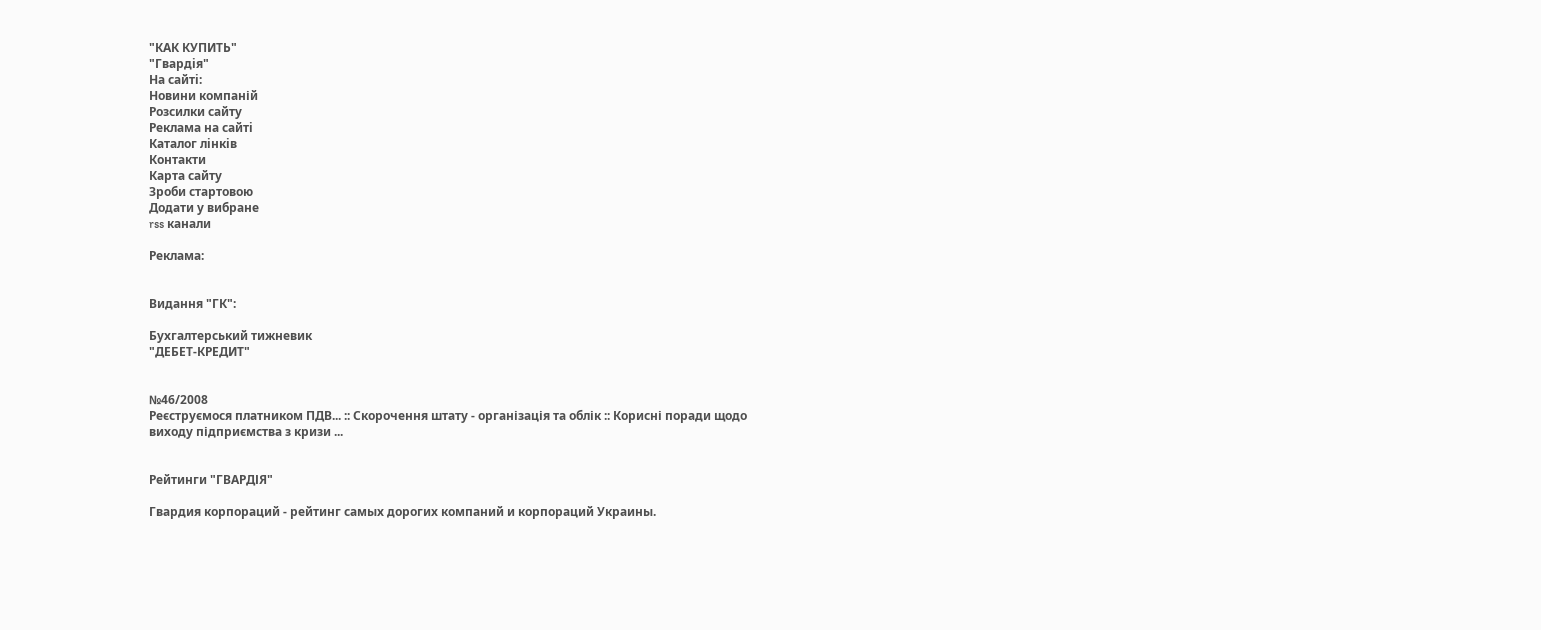"КАК КУПИТЬ"
"Гвардiя"
На сайтi:
Новини компаній
Розсилки сайту
Реклама на сайтi
Каталог лiнкiв
Контакти
Карта сайту
Зроби cтартовою
Додати у вибране
rss канали

Реклама:


Видання "ГК":

Бухгалтерський тижневик
"ДЕБЕТ-КРЕДИТ"


№46/2008
Реєструємося платником ПДВ... :: Скорочення штату - організація та облік :: Корисні поради щодо виходу підприємства з кризи ...


Рейтинги "ГВАРДІЯ"

Гвардия корпораций - рейтинг самых дорогих компаний и корпораций Украины.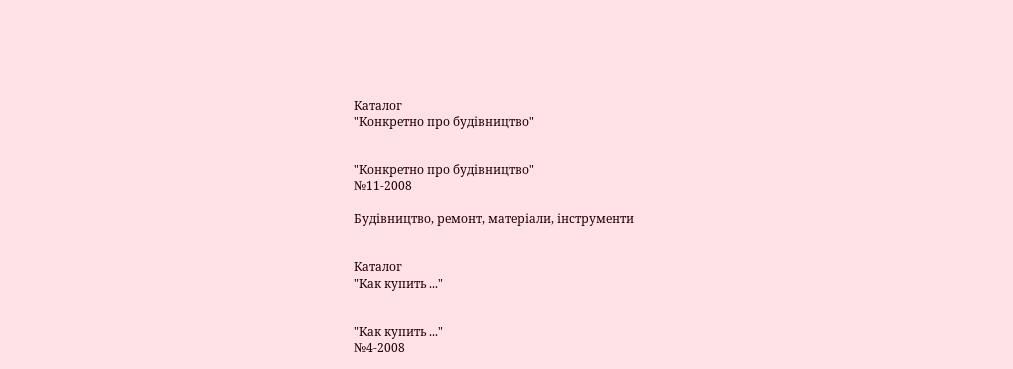Каталог
"Конкретно про будівництво"


"Конкретно про будівництво"
№11-2008

Будівництво, ремонт, матеріали, інструменти


Каталог
"Как купить ..."


"Как купить ..."
№4-2008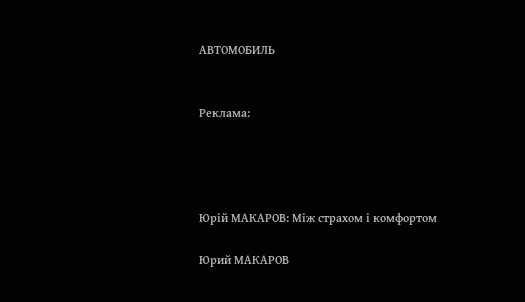АВТОМОБИЛЬ


Реклама:




Юрій МАКАРОВ: Між страхом і комфортом

Юрий МАКАРОВ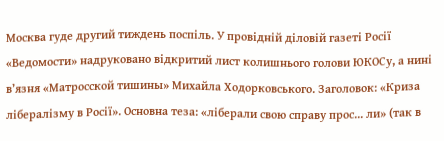Москва гуде другий тиждень поспіль. У провідній діловій газеті Росії «Ведомости» надруковано відкритий лист колишнього голови ЮКОСу, а нині в’язня «Матросской тишины» Михайла Ходорковського. Заголовок: «Криза лібералізму в Росії». Основна теза: «ліберали свою справу прос... ли» (так в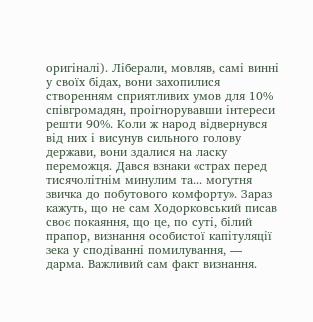оригіналі). Ліберали, мовляв, самі винні у своїх бідах, вони захопилися створенням сприятливих умов для 10% співгромадян, проігнорувавши інтереси решти 90%. Коли ж народ відвернувся від них і висунув сильного голову держави, вони здалися на ласку переможця. Дався взнаки «страх перед тисячолітнім минулим та... могутня звичка до побутового комфорту». Зараз кажуть, що не сам Ходорковський писав своє покаяння, що це, по суті, білий прапор, визнання особистої капітуляції зека у сподіванні помилування, — дарма. Важливий сам факт визнання.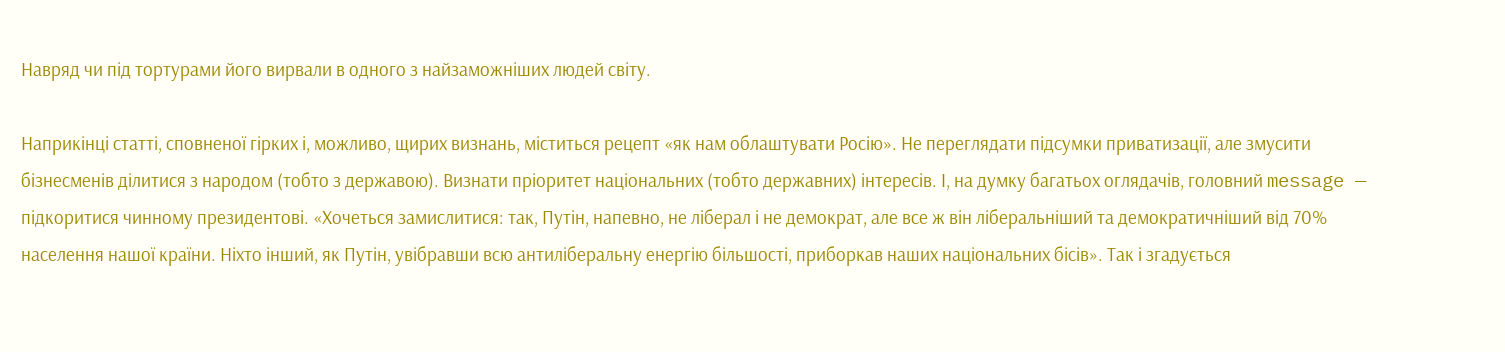Навряд чи під тортурами його вирвали в одного з найзаможніших людей світу.

Наприкінці статті, сповненої гірких і, можливо, щирих визнань, мiститься рецепт «як нам облаштувати Росію». Не переглядати підсумки приватизації, але змусити бізнесменів ділитися з народом (тобто з державою). Визнати пріоритет національних (тобто державних) інтересів. І, на думку багатьох оглядачів, головний message — підкоритися чинному президентові. «Хочеться замислитися: так, Путін, напевно, не ліберал і не демократ, але все ж він ліберальніший та демократичніший від 70% населення нашої країни. Ніхто інший, як Путін, увібравши всю антиліберальну енергію більшості, приборкав наших національних бісів». Так і згадується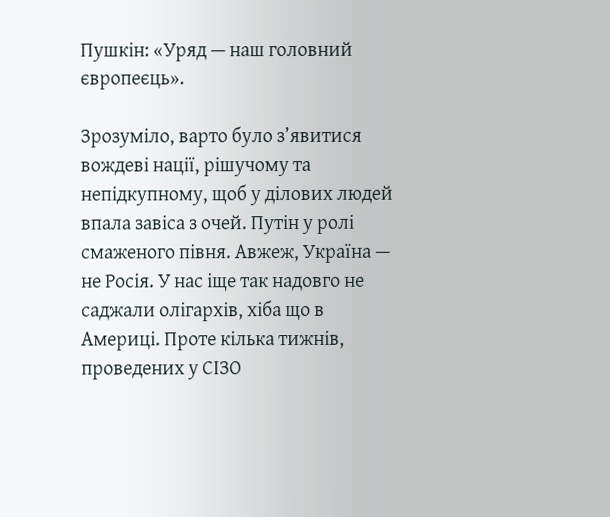Пушкін: «Уряд — наш головний європеєць».

Зрозуміло, варто було з’явитися вождеві нації, рішучому та непідкупному, щоб у ділових людей впала завіса з очей. Путін у ролі смаженого півня. Авжеж, Україна — не Росія. У нас іще так надовго не саджали олігархів, хіба що в Америці. Проте кілька тижнів, проведених у СІЗО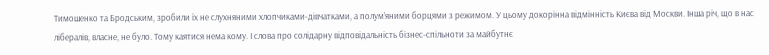Тимошенко та Бродським, зробили їх не слухняними хлопчиками-дівчатками, а полум’яними борцями з режимом. У цьому докорінна відмінність Києва від Москви. Інша річ, що в нас лібералів, власне, не було. Тому каятися нема кому. І слова про солідарну відповідальність бізнес-спiльноти за майбутнє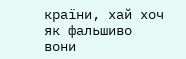країни, хай хоч як фальшиво вони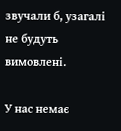звучали б, узагалі не будуть вимовлені.

У нас немає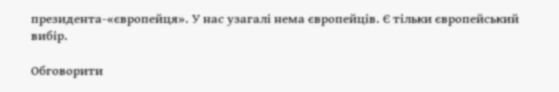президента-«європейця». У нас узагалі нема європейців. Є тільки європейський вибір.

Обговорити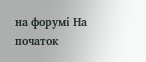на форумi На початок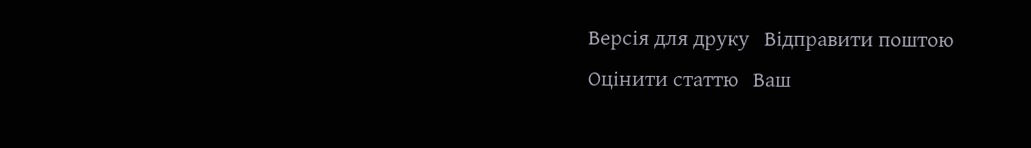Версія для друку   Відправити поштою
Оцiнити статтю   Ваш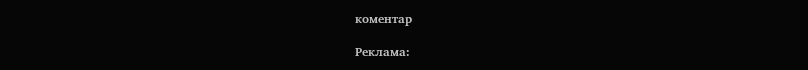коментар

Реклама: